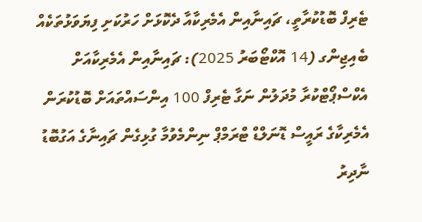ޓެރިފް ބޮޑުކުރާތީ، ޗައިނާއިން އެމެރިކާއާ ދެކޮޅަށް ހަރުކަށި ފިޔަވަޅުތަކެއް
ބެއިޖިންގ (14 އޮކްޓޯބަރު 2025): ޗައިނާއިން އެމެރިކާއަށް އެކްސްޕޯޓްކުރާ މުދަލުން ނަގާ ޓެރިފް 100 އިންސައްތައަށް ބޮޑުކުރަން އެމެރިކާގެ ރައީސް ޑޮނަލްޑް ޓްރަމްޕް ނިންމެވުމާ ގުޅިގެން ޗައިނާގެ އަގުބޮޑު ނާދިރު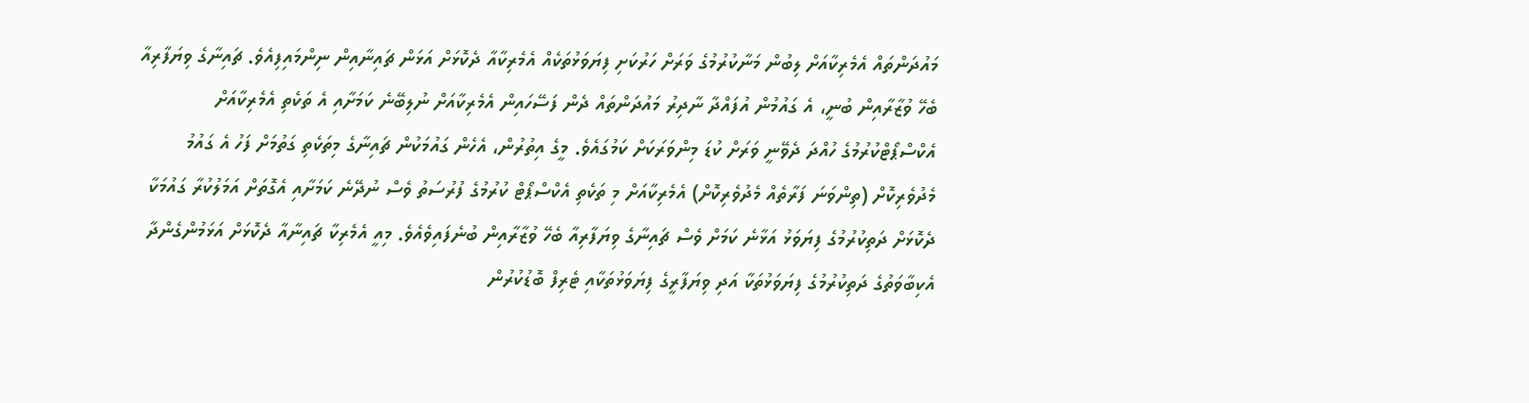މައުދަންތައް އެމެރިކާއަށް ލިބުން މަނާކުރުމުގެ ވަރަށް ހަރުކަށި ފިޔަވަޅުތަކެއް އެމެރިކާއާ ދެކޮޅަށް އަޅަން ޗައިނާއިން ނިންމައިފިއެވެ. ޗައިނާގެ ވިޔަފާރިއާ ބެހޭ ވުޒާރާއިން ބުނީ، އެ ގައުމުން އުފައްދާ ނާދިރު މައުދަންތައް ދެން ފަސޭހައިން އެމެރިކާއަށް ނުލިބޭނެ ކަމަށާއި އެ ތަކެތި އެމެރިކާއަށް އެކްސްޕޯޓްކުރުމުގެ ހުއްދަ ދެވޭނީ ވަރަށް ކުޑަ މިންވަރަކަށް ކަމުގައެވެ. މީގެ އިތުރުން، އެހެން ގައުމަކުން ޗައިނާގެ މިތަކެތި ގަތުމަށް ފަހު އެ ގައުމު މެދުވެރިކޮށް (ތިންވަނަ ފަރާތެއް މެދުވެރިކޮށް) އެމެރިކާއަށް މި ތަކެތި އެކްސްޕޯޓް ކުރުމުގެ ފުރުސަތު ވެސް ނުދޭނެ ކަމަށާއި އެގޮތަށް އަމަލުކުރާ ގައުމަކާ ދެކޮޅަށް ދަތިކުރުމުގެ ފިޔަވަޅު އަޅާނެ ކަމަށް ވެސް ޗައިނާގެ ވިޔަފާރިއާ ބެހޭ ވުޒާރާއިން ބުނެފައިވެއެވެ. މިއީ އެމެރިކާ ޗައިނާއާ ދެކޮޅަށް އަޅަމުންގެންދާ އެކިބާވަތުގެ ދަތިކުރުމުގެ ފިޔަވަޅުތަކާ އަދި ވިޔަފާރީގެ ފިޔަވަޅުތަކާއި ޓެރިފް ބޮޑުކުރުން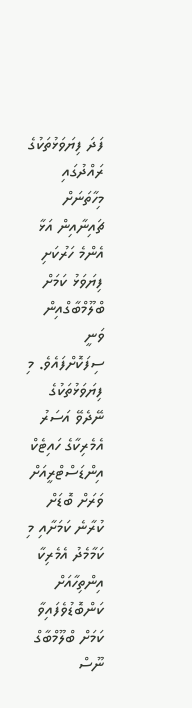ފަދަ ފިޔަވަޅުތަކުގެ ރައްދުގައި މިހާތަނަށް ޗައިނާއިން އަޅާ އެންމެ ހަރުކަށި ފިޔަވަޅު ކަމަށް ބްލޫމްބާގްއިން ވަނީ ސިފަކޮށްފައެވެ. މި ފިޔަވަޅުތަކުގެ ނޭދެވޭ އަސަރު އެމެރިކާގެ ހައިޓެކް އިންޑަސްޓްރީއަށް ވަރަށް ބޮޑަށް ކުރާނެ ކަމަށާއި މި ކަމާމެދު އެމެރިކާ އިންތިހާއަށް ކަންބޮޑުވެފައިވާ ކަމަށް ބްލޫމްބާގް ނޫސް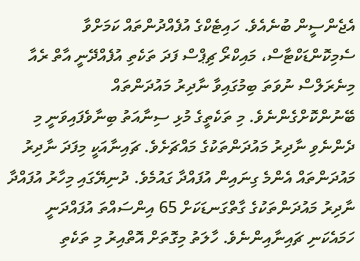އެޖެންސީން ބުނެއެވެ. ހައިޓެކްގެ އުފެއްދުންތައް ކަމަށްވާ ސެމިކޮންޑަކްޓާސް، މައިކްރޯ ޗިޕްސް ފަދަ ތަކެތި އުފެއްދޭނީ އާތް ރެއާ މިނެރަލްސް ނުވަތަ ބިމުގައިވާ ނާދިރު މައުދަންތައް ބޭނުންކޮށްގެންނެވެ. މި ތަކެތީގެ މުޅި ސިނާއަތު ބިނާވެފައިވަނީ މި ދެންނެވި ނާދިރު މައުދަންތަކުގެ މައްޗަށެވެ. ޗައިނާއަކީ މިފަދަ ނާދިރު މައުދަންތައް އެންމެ ގިނައިން އުފައްދާ ގައުމެވެ. ދުނިޔޭގައި މިހާރު އުފައްދާ ނާދިރު މައުދަންތަކުގެ ގާތްގަނޑަކަށް 65 އިންސައްތަ އުފައްދަނީ ހަމައެކަނި ޗައިނާއިންނެވެ. ހާލަތު މިގޮތަށް އޮތްއިރު މި ތަކެތި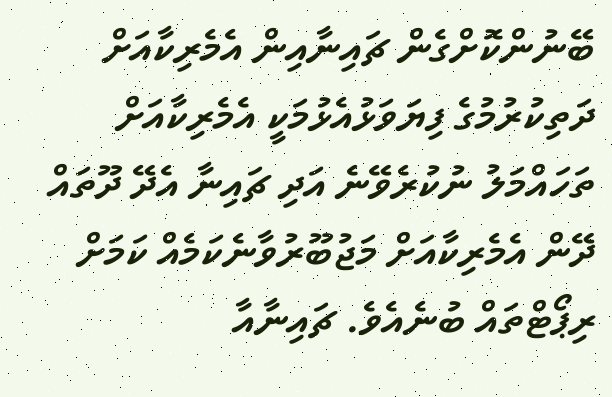ބޭނުންކޮށްގެން ޗައިނާއިން އެމެރިކާއަށް ދަތިކުރުމުގެ ފިޔަވަޅުއެޅުމަކީ އެމެރިކާއަށް ތަހައްމަލު ނުކުރެވޭނެ އަދި ޗައިނާ އެދޭ ދޫތައް ދޭން އެމެރިކާއަށް މަޖުބޫރުވާނެކަމެއް ކަމަށް ރިޕޯޓްތައް ބުނެއެވެ. ޗައިނާއާ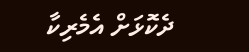ދެކޮޅަށް އެމެރިކާ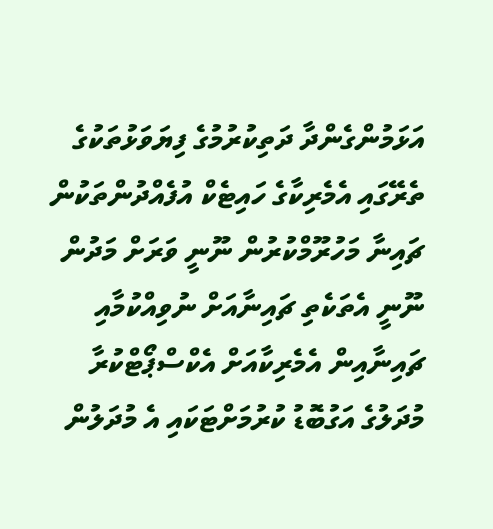އަޅަމުންގެންދާ ދަތިކުރުމުގެ ފިޔަވަޅުތަކުގެ ތެރޭގައި އެމެރިކާގެ ހައިޓެކް އުފެއްދުންތަކުން ޗައިނާ މަހުރޫމްކުރުން ނޫނީ ވަރަށް މަދުން ނޫނީ އެތަކެތި ޗައިނާއަށް ނުވިއްކުމާއި ޗައިނާއިން އެމެރިކާއަށް އެކްސްޕޯޓްކުރާ މުދަލުގެ އަގުބޮޑު ކުރުމަށްޓަކައި އެ މުދަލުން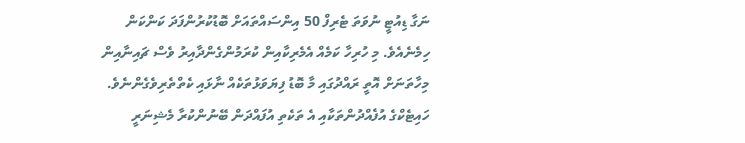ނަގާ ޑިއުޓީ ނުވަތަ ޓެރިފް 50 އިންސައްތައަށް ބޮޑުކުރުންފަދަ ކަންކަން ހިމެނެއެވެ. މި ހުރިހާ ކަމެއް އެމެރިކާއިން ކުރަމުންގެންދާއިރު ވެސް ޗައިނާއިން މިހާތަނަށް އޮތީ ރައްދުގައި މާ ބޮޑު ފިޔަވަޅުތަކެއް ނާޅައި ކެތްތެރިވެގެންނެވެ. ހައިޓެކްގެ އުފެއްދުންތަކާއި އެ ތަކެތި އުފައްދަން ބޭނުންކުރާ މެޝިނަރީ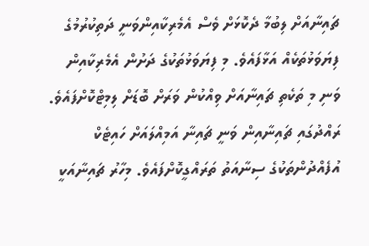ޗައިނާއަށް ލިބުމާ ދެކޮޅަށް ވެސް އެމެރިކާއިންވަނީ ދަތިކުރުމުގެ ފިޔަވަޅުތަކެއް އަޅާފައެވެ. މި ފިޔަވަޅުތަކުގެ ދަށުން އެމެރިކާއިން ވަނި މި ތަކެތި ޗައިނާއަށް ވިއްކުން ވަރަށް ބޮޑަށް ލިމިޓްކޮށްފައެވެ. ރައްދުގައި ޗައިނާއިން ވަނީ ޗައިނާ އަމިއްލައަށް ހައިޓެކް އުފެއްދުންތަކުގެ ސިނާއަތު ތަރައްގީކޮށްފައެވެ. މިހާރު ޗައިނާއަކީ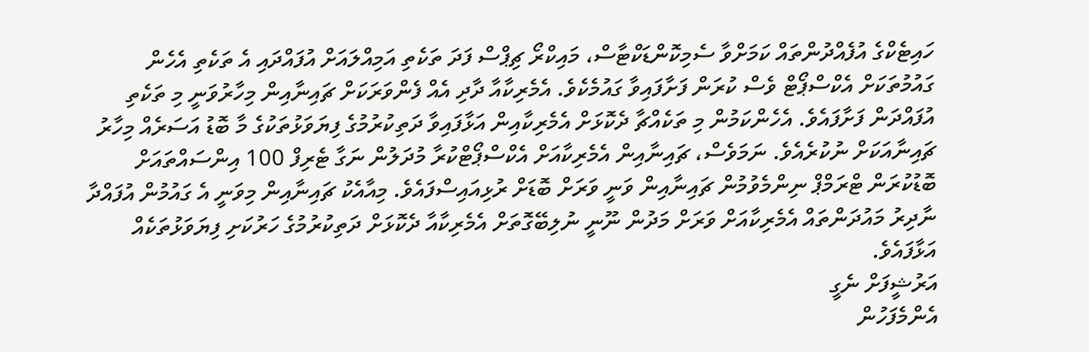ހައިޓެކްގެ އުފެއްދުންތައް ކަމަށްވާ ސެމިކޮންޑަކްޓާސް، މައިކްރޯ ޗިޕްސް ފަދަ ތަކެތި އަމިއްލައަށް އުފައްދައި އެ ތަކެތި އެހެން ގައުމުތަކަށް އެކްސްޕޯޓް ވެސް ކުރަން ފަށާފައިވާ ގައުމެކެވެ. އެމެރިކާއާ ދާދި އެއް ފެންވަރަކަށް ޗައިނާއިން މިހާރުވަނީ މި ތަކެތި އުފައްދަން ފަށާފައެވެ. އެހެންކަމުން މި ތަކެއްޗާ ދެކޮޅަށް އެމެރިކާއިން އަޅާފައިވާ ދަތިކުރުމުގެ ފިޔަވަޅުތަކުގެ މާ ބޮޑު އަސަރެއް މިހާރު ޗައިނާއަކަށް ނުކުރެއެވެ. ނަމަވެސް، ޗައިނާއިން އެމެރިކާއަށް އެކްސްޕޯޓްކުރާ މުދަލުން ނަގާ ޓެރިފް 100 އިންސައްތައަށް ބޮޑުކުރަން ޓްރަމްޕް ނިންމެވުމުން ޗައިނާއިން ވަނީ ވަރަށް ބޮޑަށް ރުޅިއައިސްފައެވެ. މިއާއެކު ޗައިނާއިން މިވަނީ އެ ގައުމުން އުފައްދާ ނާދިރު މައުދަންތައް އެމެރިކާއަށް ވަރަށް މަދުން ނޫނީ ނުލިބޭގޮތަށް އެމެރިކާއާ ދެކޮޅަށް ދަތިކުރުމުގެ ހަރުކަށި ފިޔަވަޅުތަކެއް އަޅާފައެވެ.
އަރުޝީފަށް ނެގީ
އެންމެފަހުން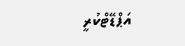އަޕްޑޭޓްކުރީ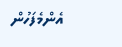އެންމެފަހުން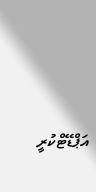އަޕްޑޭޓްކުރީ